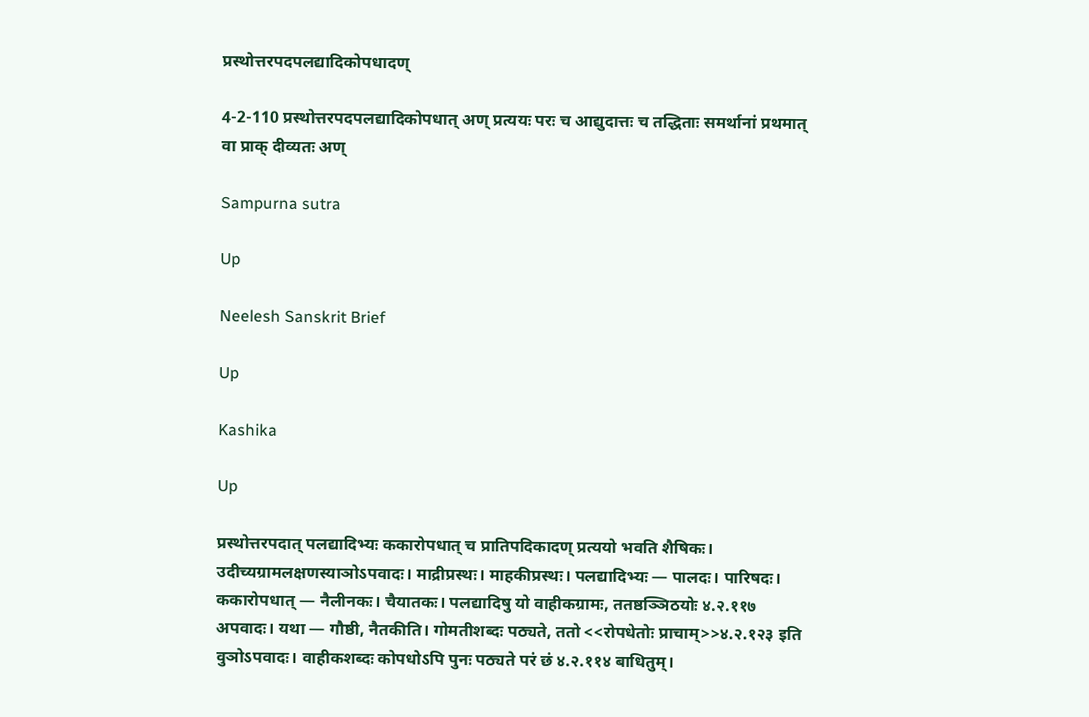प्रस्थोत्तरपदपलद्यादिकोपधादण्

4-2-110 प्रस्थोत्तरपदपलद्यादिकोपधात् अण् प्रत्ययः परः च आद्युदात्तः च तद्धिताः समर्थानां प्रथमात् वा प्राक् दीव्यतः अण्

Sampurna sutra

Up

Neelesh Sanskrit Brief

Up

Kashika

Up

प्रस्थोत्तरपदात् पलद्यादिभ्यः ककारोपधात् च प्रातिपदिकादण् प्रत्ययो भवति शैषिकः। उदीच्यग्रामलक्षणस्याञोऽपवादः। माद्रीप्रस्थः। माहकीप्रस्थः। पलद्यादिभ्यः — पालदः। पारिषदः। ककारोपधात् — नैलीनकः। चैयातकः। पलद्यादिषु यो वाहीकग्रामः, ततष्ठञ्ञिठयोः ४.२.११७ अपवादः। यथा — गौष्ठी, नैतकीति। गोमतीशब्दः पठ्यते, ततो <<रोपधेतोः प्राचाम्>>४.२.१२३ इति वुञोऽपवादः। वाहीकशब्दः कोपधोऽपि पुनः पठ्यते परं छं ४.२.११४ बाधितुम्।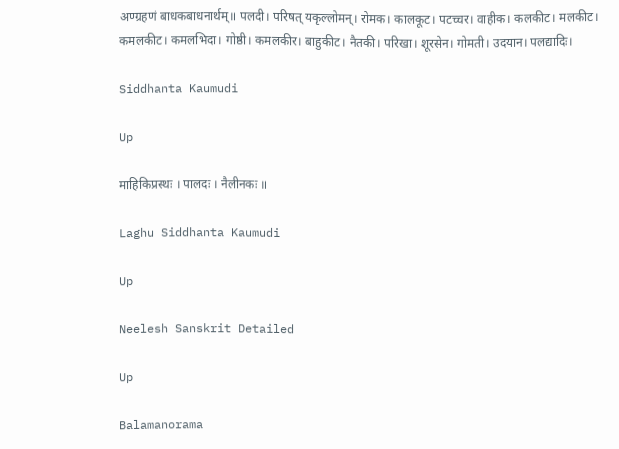अण्ग्रहणं बाधकबाधनार्थम्॥ पलदी। परिषत् यकृल्लोमन्। रोमक। कालकूट। पटच्चर। वाहीक। कलकीट। मलकीट। कमलकीट। कमलभिदा। गोष्ठी। कमलकीर। बाहुकीट। नैतकी। परिखा। शूरसेन। गोमती। उदयान। पलद्यादिः।

Siddhanta Kaumudi

Up

माहिकिप्रस्थः । पालदः । नैलीनकः ॥

Laghu Siddhanta Kaumudi

Up

Neelesh Sanskrit Detailed

Up

Balamanorama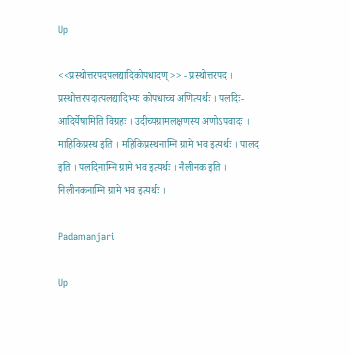Up

<<प्रस्थोत्तरपदपलद्यादिकोपधादण्>> - प्रस्थोत्तरपद । प्रस्थोत्तरपदात्पलद्यादिभ्यः कोपधाच्च अणित्यर्थः । पलदिः-आदिर्येषामिति विग्रहः । उदीच्यग्रामलक्षणस्य अणोऽपवादः । माहिकिप्रस्थ इति । महिकिप्रस्थनाम्नि ग्रामे भव इत्यर्थः । पालद इति । पलदिनाम्नि ग्रामे भव इत्यर्थः । नैलीनक इति । निलीनकनाम्नि ग्रामे भव इत्यर्थः ।

Padamanjari

Up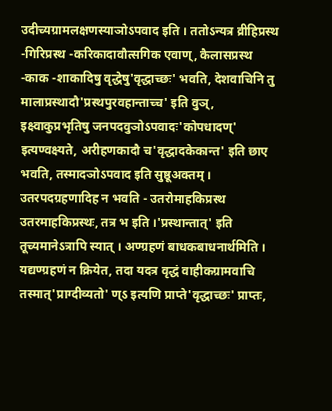उदीच्यग्रामलक्षणस्याञोऽपवाद इति । ततोऽन्यत्र व्रीहिप्रस्थ -गिरिप्रस्थ -करिकादावौत्सगिक एवाण्, कैलासप्रस्थ -काक -शाकादिषु वृद्धेषु'वृद्धाच्छः' भवति, देशवाचिनि तु मालाप्रस्थादौ'प्रस्थपुरवहान्ताच्च' इति वुञ्, इक्ष्वाकुप्रभृतिषु जनपदवुञोऽपवादः'कोपधादण्' इत्यण्वक्ष्यते, अरीहणकादौ च'वृद्धादकेकान्त' इति छाए भवति, तस्मादञोऽपवाद इति सुष्ठूअक्तम् । उतरपदग्रहणादिह न भवति - उतरोमाहकिप्रस्थ उतरमाहकिप्रस्थः, तत्र भ इति ।'प्रस्थान्तात्' इति तूच्यमानेऽत्रापि स्यात् । अण्ग्रहणं बाधकबाधनार्थमिति । यद्यण्ग्रहणं न क्रियेत, तदा यदत्र वृद्धं वाहीकग्रामवाचि तस्मात्'प्राग्दीव्यतो' ण्ऽ इत्यणि प्राप्ते'वृद्धाच्छः' प्राप्तः,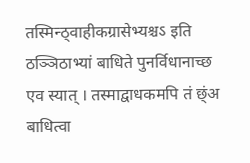तस्मिन्ठ्वाहीकग्रासेभ्यश्चऽ इति ठञ्ञिठाभ्यां बाधिते पुनर्विधानाच्छ एव स्यात् । तस्माद्वाधकमपि तं छ्ंअ बाधित्वा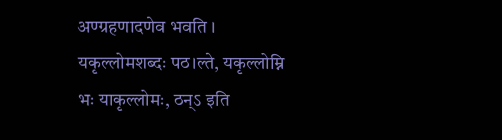अण्ग्रहणादणेव भवति । यकृल्लोमशब्दः पठ।ल्ते, यकृल्लोम्नि भः याकृल्लोमः, ठन्ऽ इति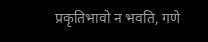प्रकृतिभावो न भवति, गणे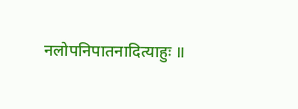नलोपनिपातनादित्याहुः ॥